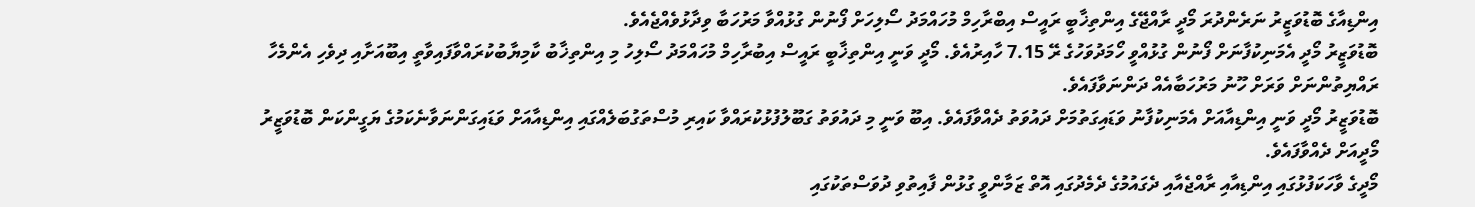އިންޑިއާގެ ބޮޑުވަޒީރު ނަރެންދުރަ މޯދީ ރާއްޖޭގެ އިންތިޚާބީ ރައީސް އިބްރާހިމް މުހައްމަދު ސޯލިހަށް ފޯނުން ގުޅުއްވާ މަރުހަބާ ވިދާޅުވެއްޖެއެވެ.
ބޮޑުވަޒީރު މޯދީ އެމަނިކުފާނަށް ފޯނުން ގުޅުއްވީ ހޯމަދުވަހުގެ ރޭ 7.15 ހާއިރުއެވެ. މޯދީ ވަނީ އިންތިޚާބީ ރައީސް އިބުރާހިމް މުހައްމަދު ސޯލިހު މި އިންތިޚާބު ކާމިޔާބުކުރައްވާފައިވާތީ އިބޫއަށާއި ދިވެހި އެންމެހާ ރައްޔިތުންނަށް ވަރަށް ހޫނު މަރުހަބާއެއް ދަންނަވާފައެވެ.
ބޮޑުވަޒީރު މޯދީ ވަނީ އިންޑިއާއަށް އެމަނިކުފާނު ވަޑައިގަތުމަށް ދައުވަތު ދެއްވާފައެވެ. އިބޫ ވަނީ މި ދައުވަތު ގަބޫލުފުޅުކުރައްވާ ކައިރި މުސްތަގުބަލެއްގައި އިންޑިއާއަށް ވަޑައިގަންނަވާނެކަމުގެ ޔަގީންކަން ބޮޑުވަޒީރު މޯދީއަށް ދެއްވާފައެވެ.
މޯދީގެ ވާހަކަފުޅުގައި އިންޑިއާއި ރާއްޖެއާއި ދެގައުމުގެ ދެމެދުގައި އޮތް ޒަމާންވީ ގުޅުން ފާއިތުވި ދުވަސްތަކުގައި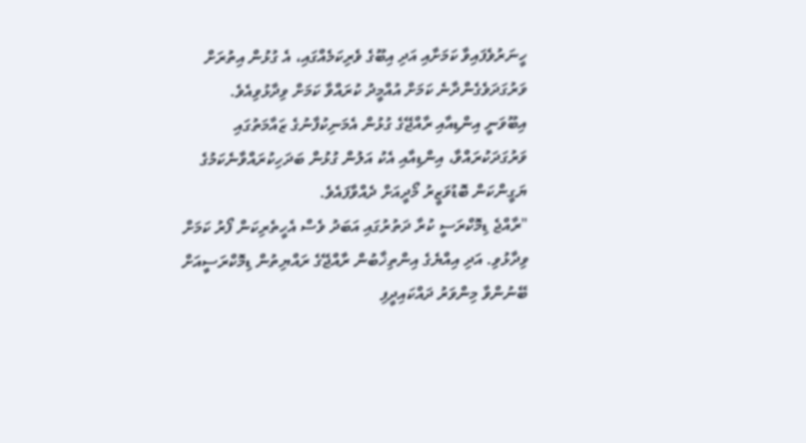ހީނަރުވެފައިވާ ކަމަށާއި އަދި އިބޫގެ ވެރިކަމެއްގައި، އެ ގުޅުން އިތުރަށް ވަރުގަދަވެގެންދާނެ ކަމަށް އުއްމީދު ކުރައްވާ ކަމަށް ވިދާޅުވިއެވެ.
އިބޫވަނީ އިންޑިއާއި ރާއްޖޭގެ ގުޅުން އެމަނިކުފާނުގެ ޒައާމަތުގައި ވަރުގަދަކުރައްވާ، އިންޑިއާއި އެކު އަލުން ގުޅުން ބަދަހިކުރައްވާނެކަމުގެ ޔަގީންކަން ބޮޑުވަޒީރު މޯދީއަށް ދެއްވާފައެވެ.
"ރާއްޖެ ޑިމޮކްރަސީ ކުރާ ދަތުރުގައި އަބަދު ވެސް އެހީތެރިކަން ފޯރު ކަމަށް ވިދާޅުވި. އަދި އިއްޔެގެ އިންތިޚާބުން ރާއްޖޭގެ ރައްޔިތުން ޑިމޮކްރަސީއަށް ބޭނުންވާ މިންވަރު ދައްކައިދީފި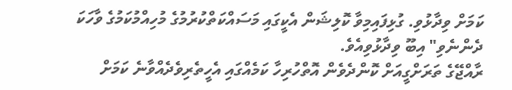ކަމަށް ވިދާޅުވި. ގުޅިފައިމިވާ ކޮލިޝަން އެކީގައި މަސައްކަތްކުރުމުގެ މުހިއްމުކަމުގެ ވާހަކަ ދެންނެވި" އިބޫ ވިދާޅުވިއެވެ.
ރާއްޖޭގެ ތަރަށްގީއަށް ކޮންދެވެން އޮތްހުރިހާ ކަމެއްގައި އެހީތެރިވެދެއްވާނެ ކަމަށް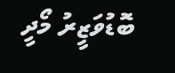ބޮޑުވަޒީރު މޯދީ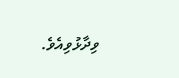ވިދާޅުވިއެވެ.